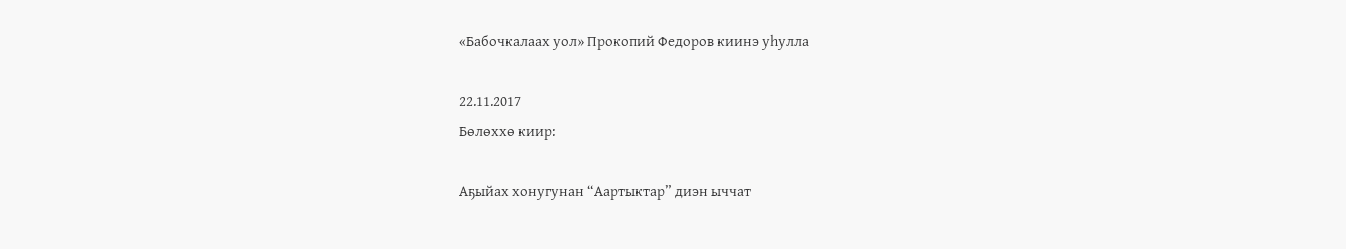«Бабочкалаах уол» Прокопий Федоров киинэ уһулла

22.11.2017
Бөлөххө киир:

Аҕыйах хонугунан “Аартыктар” диэн ыччат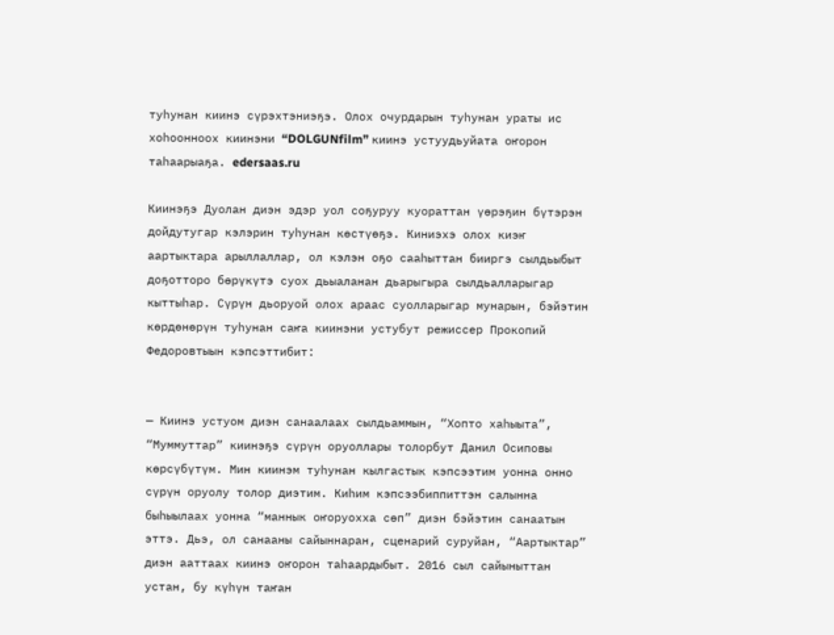туһунан киинэ сүрэхтэниэҕэ. Олох очурдарын туһунан ураты ис хоһоонноох киинэни “DOLGUNfilm” киинэ устуудьуйата оҥорон таһаарыаҕа. edersaas.ru

Киинэҕэ Дуолан диэн эдэр уол соҕуруу куораттан үөрэҕин бүтэрэн дойдутугар кэлэрин туһунан көстүөҕэ. Киниэхэ олох киэҥ аартыктара арыллаллар, ол кэлэн оҕо сааһыттан бииргэ сылдьыбыт доҕотторо бөрүкүтэ суох дьыаланан дьарыгыра сылдьалларыгар кыттыһар. Сүрүн дьоруой олох араас суолларыгар мунарын, бэйэтин көрдөнөрүн туһунан саҥа киинэни устубут режиссер Прокопий Федоровтыын кэпсэттибит:


— Киинэ устуом диэн санаалаах сылдьаммын, “Хопто хаһыыта”, “Муммуттар” киинэҕэ сүрүн оруоллары толорбут Данил Осиповы көрсүбүтүм. Мин киинэм туһунан кылгастык кэпсээтим уонна онно сүрүн оруолу толор диэтим. Киһим кэпсээбиппиттэн салынна быһыылаах уонна “маннык оҥоруохха сөп” диэн бэйэтин санаатын эттэ. Дьэ, ол санааны сайыннаран, сценарий суруйан, “Аартыктар” диэн ааттаах киинэ оҥорон таһаардыбыт. 2016 сыл сайыныттан устан, бу күһүн таҥан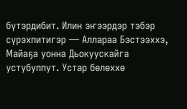бүтэрдибит. Илин эҥээрдэр тэбэр сүрэхпитигэр — Аллараа Бэстээххэ, Майаҕа уонна Дьокуускайга устубуппут. Устар бөлөххө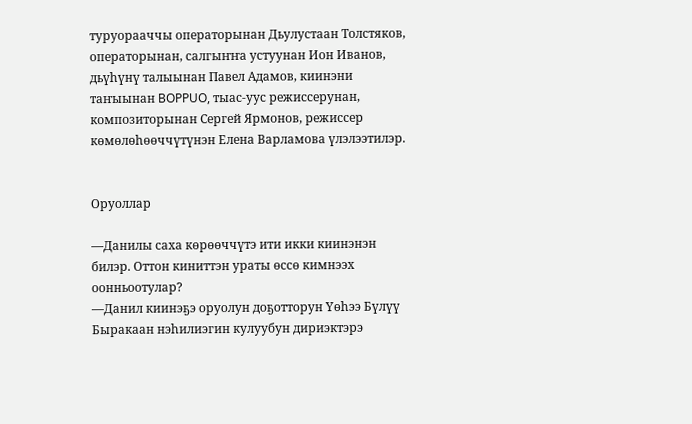туруорааччы операторынан Дьулустаан Толстяков, операторынан, салгыҥҥа устуунан Ион Иванов, дьүһүнү талыынан Павел Адамов, киинэни таҥыынан BOPPUO, тыас-уус режиссерунан, композиторынан Сергей Ярмонов, режиссер көмөлөһөөччүтүнэн Елена Варламова үлэлээтилэр.


Оруоллар

—Данилы саха көрөөччүтэ ити икки киинэнэн билэр. Оттон киниттэн ураты өссө кимнээх оонньоотулар?
—Данил киинэҕэ оруолун доҕотторун Үөһээ Бүлүү Быракаан нэһилиэгин кулуубун дириэктэрэ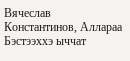Вячеслав Константинов, Аллараа Бэстээххэ ыччат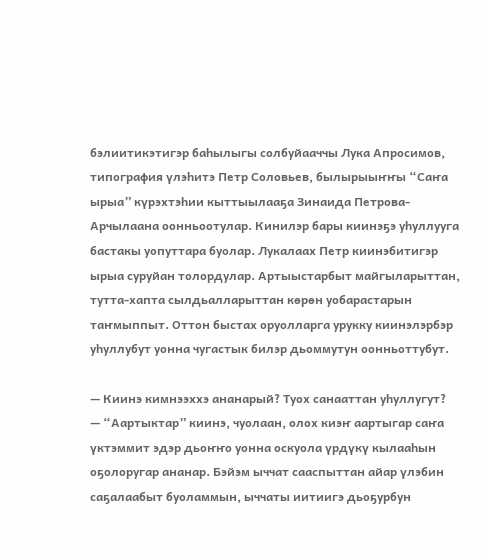бэлиитикэтигэр баһылыгы солбуйааччы Лука Апросимов, типография үлэһитэ Петр Соловьев, былырыыҥҥы “Саҥа ырыа” күрэхтэһии кыттыылааҕа Зинаида Петрова-Арчылаана оонньоотулар. Кинилэр бары киинэҕэ уһуллууга бастакы уопуттара буолар. Лукалаах Петр киинэбитигэр ырыа суруйан толордулар. Артыыстарбыт майгыларыттан, тутта-хапта сылдьалларыттан көрөн уобарастарын таҥмыппыт. Оттон быстах оруолларга урукку киинэлэрбэр уһуллубут уонна чугастык билэр дьоммутун оонньоттубут.

— Киинэ кимнээххэ ананарый? Туох санааттан уһуллугут?
— “Аартыктар” киинэ, чуолаан, олох киэҥ аартыгар саҥа үктэммит эдэр дьоҥҥо уонна оскуола үрдүкү кылааһын оҕолоругар ананар. Бэйэм ыччат сааспыттан айар үлэбин саҕалаабыт буоламмын, ыччаты иитиигэ дьоҕурбун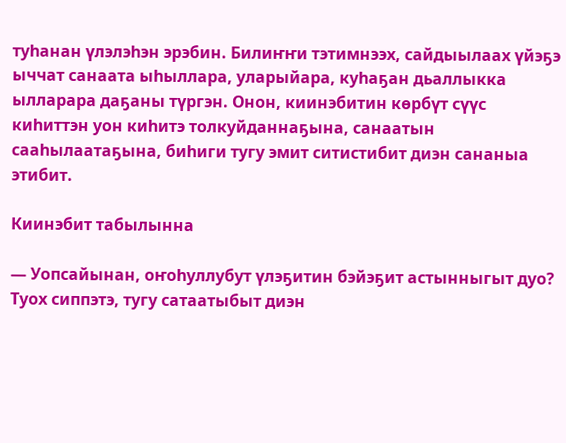туһанан үлэлэһэн эрэбин. Билиҥҥи тэтимнээх, сайдыылаах үйэҕэ ыччат санаата ыһыллара, уларыйара, куһаҕан дьаллыкка ылларара даҕаны түргэн. Онон, киинэбитин көрбүт сүүс киһиттэн уон киһитэ толкуйданнаҕына, санаатын сааһылаатаҕына, биһиги тугу эмит ситистибит диэн сананыа этибит.

Киинэбит табылынна

— Уопсайынан, оҥоһуллубут үлэҕитин бэйэҕит астынныгыт дуо? Туох сиппэтэ, тугу сатаатыбыт диэн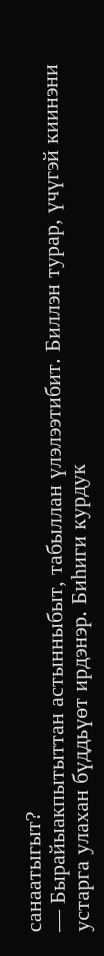санаатыгыт?
— Бырайыакпытыттан астынныбыт, табыллан үлэлээтибит. Биллэн турар, үчүгэй киинэни устарга улахан бүддьүөт ирдэнэр. Биһиги курдук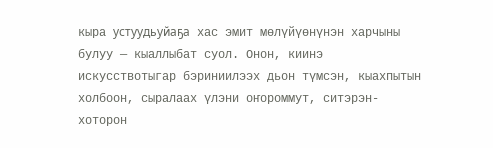кыра устуудьуйаҕа хас эмит мөлүйүөнүнэн харчыны булуу — кыаллыбат суол. Онон, киинэ искусствотыгар бэриниилээх дьон түмсэн, кыахпытын холбоон, сыралаах үлэни оҥороммут, ситэрэн-хоторон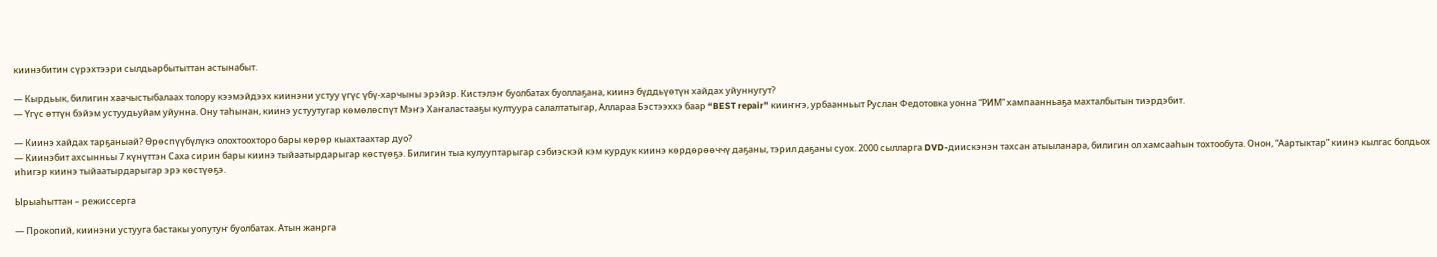киинэбитин сүрэхтээри сылдьарбытыттан астынабыт.

— Кырдьык, билигин хаачыстыбалаах толору кээмэйдээх киинэни устуу үгүс үбү-харчыны эрэйэр. Кистэлэҥ буолбатах буоллаҕана, киинэ бүддьүөтүн хайдах уйуннугут?
— Үгүс өттүн бэйэм устуудьуйам уйунна. Ону таһынан, киинэ устуутугар көмөлөспүт Мэҥэ Хаҥаластааҕы култуура салалтатыгар, Аллараа Бэстээххэ баар “BEST repair” кииҥҥэ, урбаанньыт Руслан Федотовка уонна “РИМ” хампаанньаҕа махталбытын тиэрдэбит.

— Киинэ хайдах тарҕаныай? Өрөспүүбүлүкэ олохтоохторо бары көрөр кыахтаахтар дуо?
— Киинэбит ахсынньы 7 күнүттэн Саха сирин бары киинэ тыйаатырдарыгар көстүөҕэ. Билигин тыа кулууптарыгар сэбиэскэй кэм курдук киинэ көрдөрөөччү даҕаны, тэрил даҕаны суох. 2000 сылларга DVD-диискэнэн тахсан атыыланара, билигин ол хамсааһын тохтообута. Онон, “Аартыктар” киинэ кылгас болдьох иһигэр киинэ тыйаатырдарыгар эрэ көстүөҕэ.

Ырыаһыттан – режиссерга

— Прокопий, киинэни устууга бастакы уопутуҥ буолбатах. Атын жанрга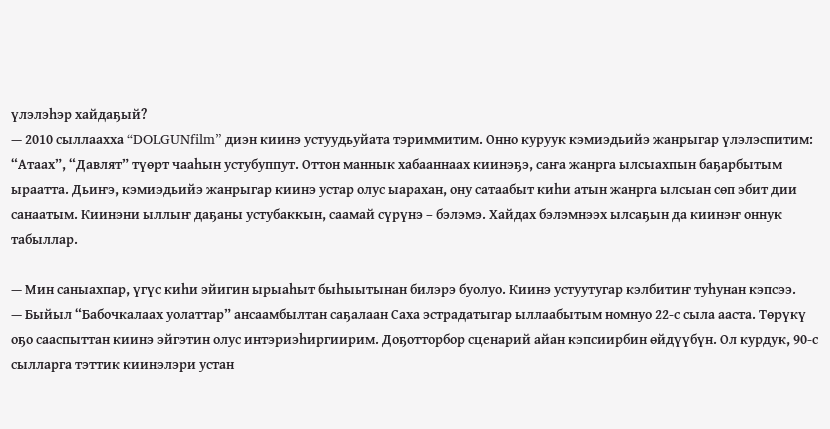үлэлэһэр хайдаҕый?
— 2010 сыллаахха “DOLGUNfilm” диэн киинэ устуудьуйата тэриммитим. Онно куруук кэмиэдьийэ жанрыгар үлэлэспитим: “Атаах”, “Давлят” түөрт чааһын устубуппут. Оттон маннык хабааннаах киинэҕэ, саҥа жанрга ылсыахпын баҕарбытым ыраатта. Дьиҥэ, кэмиэдьийэ жанрыгар киинэ устар олус ыарахан, ону сатаабыт киһи атын жанрга ылсыан сөп эбит дии санаатым. Киинэни ыллыҥ даҕаны устубаккын, саамай сүрүнэ – бэлэмэ. Хайдах бэлэмнээх ылсаҕын да киинэҥ оннук табыллар.

— Мин саныахпар, үгүс киһи эйигин ырыаһыт быһыытынан билэрэ буолуо. Киинэ устуутугар кэлбитиҥ туһунан кэпсээ.
— Быйыл “Бабочкалаах уолаттар” ансаамбылтан саҕалаан Саха эстрадатыгар ыллаабытым номнуо 22-с сыла ааста. Төрүкү оҕо сааспыттан киинэ эйгэтин олус интэриэһиргиирим. Доҕотторбор сценарий айан кэпсиирбин өйдүүбүн. Ол курдук, 90-с сылларга тэттик киинэлэри устан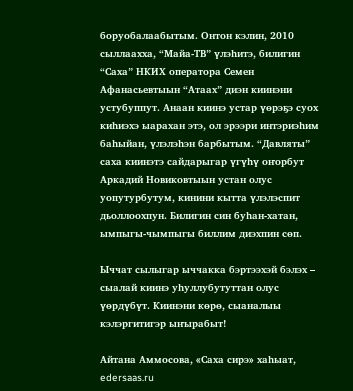боруобалаабытым. Онтон кэлин, 2010 сыллаахха, “Майа-ТВ” үлэһитэ, билигин “Саха” НКИХ оператора Семен Афанасьевтыын “Атаах” диэн киинэни устубуппут. Анаан киинэ устар үөрэҕэ суох киһиэхэ ыарахан этэ, ол эрээри интэриэһим баһыйан, үлэлэһэн барбытым. “Давляты” саха киинэтэ сайдарыгар үгүһү оҥорбут Аркадий Новиковтыын устан олус уопутурбутум, кинини кытта үлэлэспит дьоллоохпун. Билигин син буһан-хатан, ымпыгы-чымпыгы биллим диэхпин сөп.

Ыччат сылыгар ыччакка бэртээхэй бэлэх – сыалай киинэ уһуллубутуттан олус үөрдүбүт. Киинэни көрө, сыаналыы кэлэргитигэр ыҥырабыт!

Айтана Аммосова, «Саха сирэ» хаһыат, edersaas.ru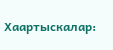Хаартыскалар: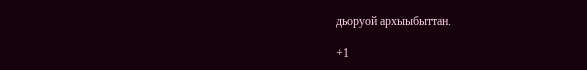дьоруой архыыбыттан.

+1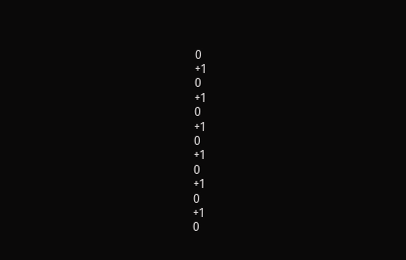0
+1
0
+1
0
+1
0
+1
0
+1
0
+1
0